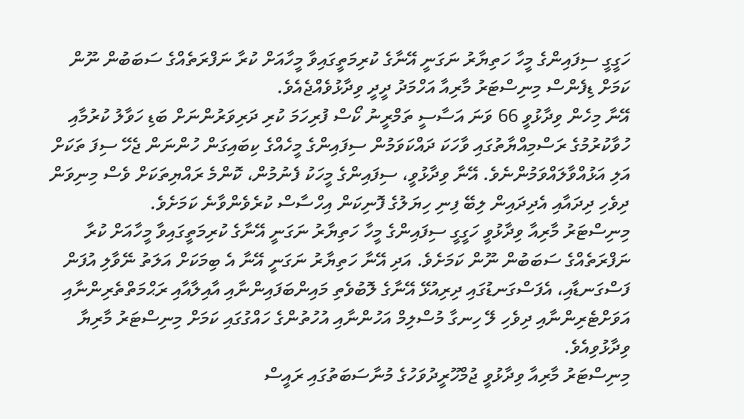ހަގީގީ ސިފައިންގެ މީހާ ހަތިޔާރު ނަގަނީ އޭނާގެ ކުރިމަތީގައިވާ މީހާއަށް ކުރާ ނަފްރަތެއްގެ ސަބަބުން ނޫން ކަމަށް ޑިފެންސް މިނިސްޓަރު މާރިއާ އަހްމަދު ދީދީ ވިދާޅުވެއްޖެއެވެ.
އޭނާ މިހެން ވިދާޅުވީ 66 ވަނަ އަސާސީ ތަމްރީނު ކޯސް ފުރިހަމަ ކުރި ދަރިވަރުންނަށް ބަޑި ހަވާލު ކުރުމާއި ހުވާކުރުމުގެ ރަސްމިއްޔާތުގައި ވާހަކަ ދައްކަވަމުން ސިފައިންގެ މީހެއްގެ ކިބައިގަން ހުންނަން ޖެހޭ ސިފަ ތަކަށް އަލި އަޅުއްވާލައްވަމުންނެވެ. އޭނާ ވިދާޅުވީ، ސިފައިންގެ މީހަކު ފެނުމުން، ކޮންމެ ރައްޔިތަކަށް ވެސް މިނިވަން ދިވެހި ދިދައާއި އެދިދައިން ލިބޭ ފިނި ހިޔަލުގެ ފޮނިކަން އިހްސާސް ކުރެވެންވާނެ ކަމަށެވެ.
މިނިސްޓަރު މާރިއާ ވިދާޅުވީ ހަގީގީ ސިފައިންގެ މީހާ ހަތިޔާރު ނަގަނީ އޭނާގެ ކުރިމަތީގައިވާ މީހާއަށް ކުރާ ނަފްރަތެއްގެ ސަބަބުން ނޫން ކަމަށެވެ. އަދި އޭނާ ހަތިޔާރު ނަގަނީ އޭނާ އެ ބިމަކަށް އަލަތު ނޭވާލި އުފަން ފަސްގަނޑާއި، އެފަސްގަނޑުގައި ދިރިއުޅޭ އޭނާގެ ލޮބުވެތި މައިންބަފައިންނާއި އާއިލާއާއި ރަޙްމަތްތެރިންނާއި އަވަށްޓެރިންނާއި ދިވެހި ލޭ ހިނގާ މުސްލިމް އަހުންނާއި އުހުތުންގެ ހައްގުގައި ކަމަށް މިނިސްޓަރު މާރިޔާ ވިދާޅުވިއެވެ.
މިނިސްޓަރު މާރިއާ ވިދާޅުވީ ޖުމްހޫރީދުވަހުގެ މުނާސަބަތުގައި ރައީސް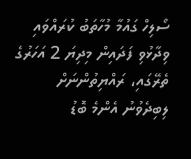ސޯލިހް ގައުމާ މުހާތަބު ކުރައްވައި ވިދާޅުވި ފަދައިން މިދިޔަ 2 އަހަރުގެ ތެރޭގައި، ރައްޔިތުންނަށް ލިބިދެވުނު އެންމެ ބޮޑު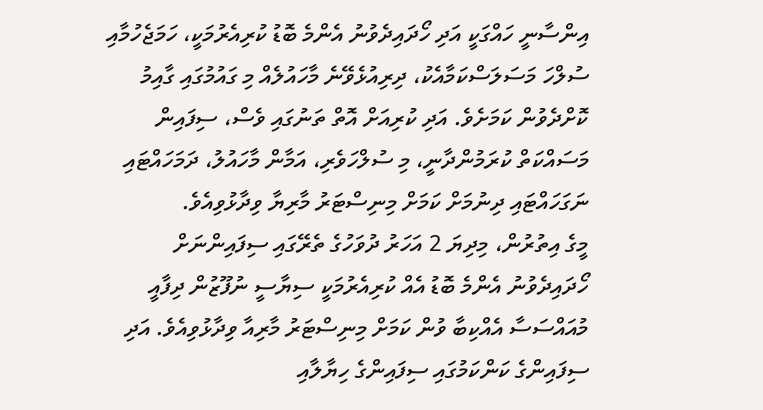އިންސާނީ ހައްގަކީ އަދި ހޯދައިދެވުނު އެންމެ ބޮޑު ކުރިއެރުމަކީ، ހަމަޖެހުމާއި ސުލްހަ މަސަލަސްކަމާއެކު، ދިރިއުޅެވޭނެ މާހައުލެއް މި ގައުމުގައި ގާއިމު ކޮށްދެވުން ކަމަށެވެ. އަދި ކުރިއަށް އޮތް ތަނުގައި ވެސް، ސިފައިން މަސައްކަތް ކުރަމުންދާނީ، މި ސުލްހަވެރި، އަމާން މާހައުލު، ދަމަހައްޓައި ނަގަހައްޓައި ދިނުމަށް ކަމަށް މިނިސްޓަރު މާރިޔާ ވިދާޅުވިއެވެ.
މީގެ އިތުރުން، މިދިޔަ 2 އަހަރު ދުވަހުގެ ތެރޭގައި ސިފައިންނަށް ހޯދައިދެވުނު އެންމެ ބޮޑު އެއް ކުރިއެރުމަކީ ސިޔާސީ ނުފޫޒުން ދިފާއީ މުއައްސަސާ އެއްކިބާ ވުން ކަމަށް މިނިސްޓަރު މާރިއާ ވިދާޅުވިއެވެ. އަދި ސިފައިންގެ ކަންކަމުގައި ސިފައިންގެ ހިޔާލާއި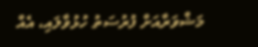މަޝްވަރާއަށް ފުރުސަތު ހުޅުވާލައި، އެއް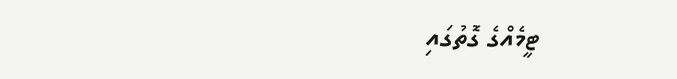ޓީމެއްގެ ގޮތުގައި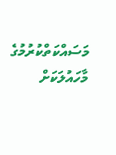މަސައްކަތްކުރުމުގެ މާހައުލަކަށް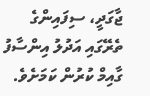ޖާގަދީ، ސިފައިންގެ ތެރޭގައި އަދުލު އިންސާފު ގާއިމް ކުރުން ކަމަށެވެ.